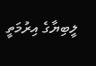ލީބިޔާގެ އިރުމަތީ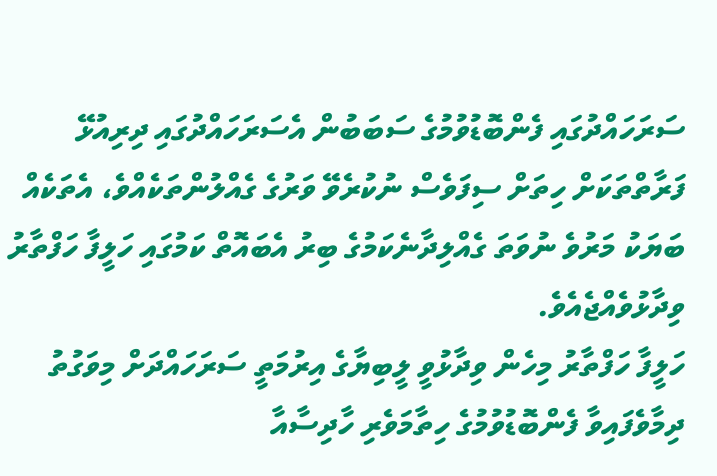ސަރަހައްދުގައި ފެންބޮޑުވުމުގެ ސަބަބުން އެސަރަހައްދުގައި ދިރިއުޅޭ ފަރާތްތަކަށް ހިތަށް ސިފަވެސް ނުކުރެވޭ ވަރުގެ ގެއްލުންތަކެއްވެ، އެތަކެއް ބަޔަކު މަރުވެ ނުވަތަ ގެއްލިދާނެކަމުގެ ބިރު އެބައޮތް ކަމުގައި ހަލީފާ ހަފްތާރު ވިދާޅުވެއްޖެއެވެ.
ހަލީފާ ހަފްތާރު މިހެން ވިދާޅުވީ ލީބިޔާގެ އިރުމަތީ ސަރަހައްދަށް މިވަގުތު ދިމާވެފައިވާ ފެންބޮޑުވުމުގެ ހިތާމަވެރި ހާދިސާއާ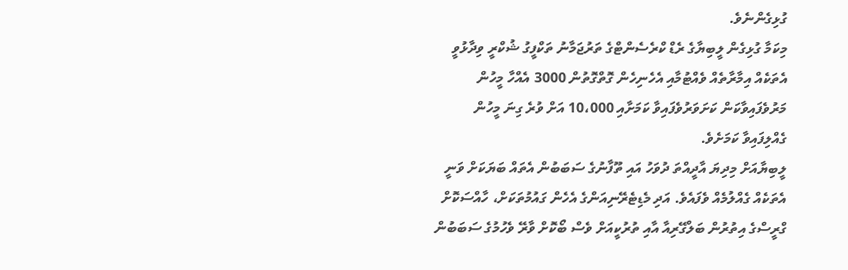ގުޅިގެންނެވެ.
މިކަމާ ގުޅިގެން ލީބިޔާގެ ރެޑް ކްރެސެންޓްގެ ތަރުޖަމާނު ތަކްފީގު ޝުކްރީ ވިދާޅުވީ އެތަކެއް އިމާރާތެއް ވެއްޓުމާއި އެހެނިހެން ގޮތްގޮތުން 3000 އެއްހާ މީހުން މަރުވެފައިވާކަން ކަށަވަރުވެފައިވާ ކަމަށާއި 10،000 އަށް ވުރެ ގިނަ މީހުން ގެއްލިފައިވާ ކަމަށެވެ.
ލީބިޔާއަށް މިދިޔަ އާދީއްތަ ދުވަހު އައި ތޫފާނުގެ ސަބަބުން އެތައް ބަޔަކަށް ވަނީ އެތަކެއް ގެއްލުމެއް ވެފައެވެ. އަދި މެޑިޓެރޭނިއަންގެ އެހެން ގައުމުތަކަށް، ހާއްސަކޮށް ގްރީސްގެ އިތުރުން ބަލްގޭރިއާ އާއި ތުރުކީއަށް ވެސް ބޯކޮށް ވާރޭ ވެހުމުގެ ސަބަބުން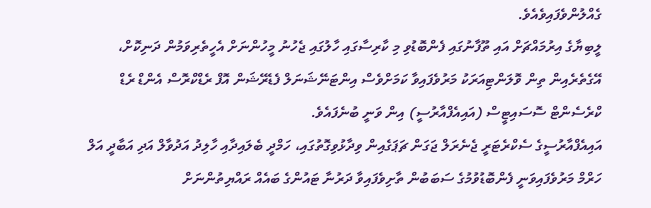ގެއްލުންވެފައިވެއެވެ.
ލީބިޔާގެ އިރުމައްޗަށް އައި ތޫފާނުގައި ފެންބޮޑުވި މި ކާރިސާގައި ހާލުގައި ޖެހުނު މީހުންނަށް އެހީތެރިވަމުން ދަނިކޮށް، އޭގެތެރެއިން ތިން ވޮލަންޓިއަރަކު މަރުވެފައިވާ ކަމަށްވެސް އިންޓަނޭޝަނަލް ފެޑެރޭޝަން އޮފް ރެޑްކްރޮސް އެންޑް ރެޑް ކްރެސެންޓް ސޮސައިޓީސް (އައިއެފްއާރުސީ) އިން ވަނީ ބުނެފައެވެ.
އައިއެފްއާރުސީގެ ސެކްރެޓަރީ ޖެނެރަލް ޖަގަން ޗަޕަގެއިން ވިދާޅުވިގޮތުގައި، ހަމްދީ ބެލައިދާއި ހާލިދު އަދުވާލް އަދި އަބާދީ އަލް ހަރްމް މަރުވެފައިވަނީ ފެންބޮޑުވުމުގެ ސަބަބުން ތާށިވެފައިވާ ދަރުނާ ޓައުންގެ ބައެއް ރައްޔިތުންނަށް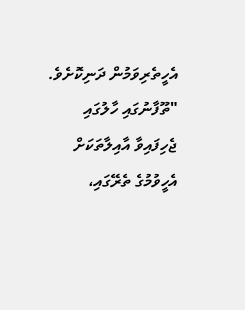އެހީތެރިވަމުން ދަނިކޮށެވެ.
"ތޫފާނުގައި ހާލުގައި ޖެހިފައިވާ އާއިލާތަކަށް އެހީވުމުގެ ތެރޭގައި،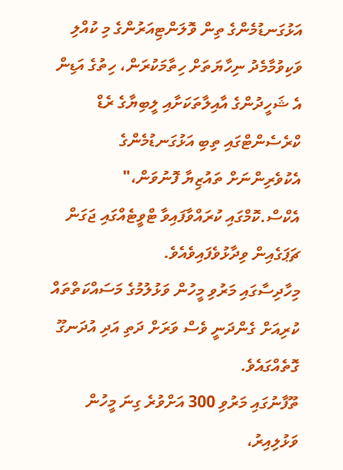އަޅުގަނޑުމެންގެ ތިން ވޮލަންޓިއަރުންގެ މި ކުއްލި ވަކިވުމާމެދު ނިހާޔަތަށް ހިތާމަކުރަން، ހިތުގެ އަޑިން އެ ޝަހީދުންގެ އާއިލާތަކަށާއި ލީބިޔާގެ ރެޑް ކްރެސެންޓްގައި ތިބި އަޅުގަނޑުމެންގެ އެކުވެރިންނަށް ތައުޒިޔާ ފޮނުވަން،" އެކްސް.ކޮމްގައި ކުރައްވާފައިވާ ޓްވީޓެއްގައި ޖަގަން ޗަޕަގެއިން ވިދާޅުވެފައިވެއެވެ.
މިހާދިސާގައި މަރުވި މީހުން ވަޅުލުމުގެ މަސައްކަތްތައް ކުރިއަށް ގެންދަނީ ވެސް ވަރަށް ދަތި އަދި އުދަނގޫ ގޮތެއްގައެވެ.
ތޫފާނުގައި މަރުވި 300 އަށްވުރެ ގިނަ މީހުން ވަޅުލިއިރު،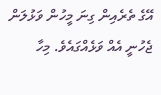އޭގެ ތެރެއިން ގިނަ މީހުން ވަޅުލަން ޖެހުނީ އެއް ވަޅެއްގައެވެ. މިހާ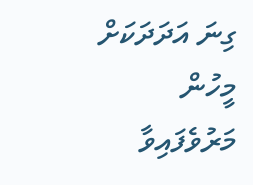ގިނަ އަދަދަކަށް މީހުން މަރުވެފައިވާ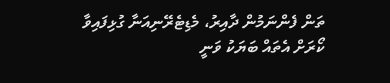ތަން ފެންނަމުން ދާއިރު، މެޑިޓެރޭނިއަނާ ގުޅިފައިވާ ކޯރަށް އެތައް ބަޔަކު ވަނީ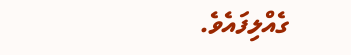ގެއްލިފައެވެ.